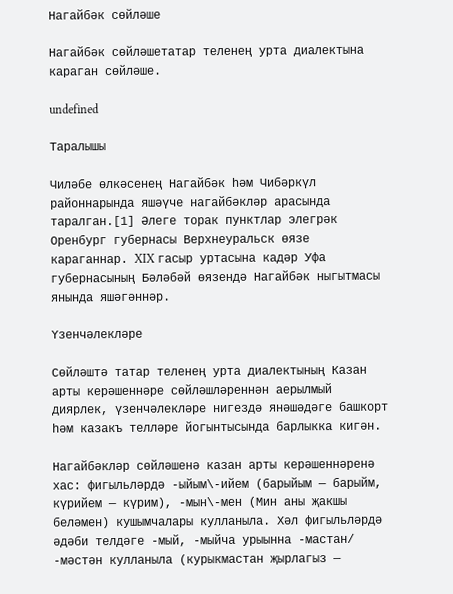Нагайбәк сөйләше

Нагайбәк сөйләшетатар теленең урта диалектына караган сөйләше.

undefined

Таралышы

Чиләбе өлкәсенең Нагайбәк һәм Чибәркүл районнарында яшәүче нагайбәкләр арасында таралган.[1] Әлеге торак пунктлар элегрәк Оренбург губернасы Верхнеуральск өязе караганнар. XIX гасыр уртасына кадәр Уфа губернасының Бәләбәй өязендә Нагайбәк ныгытмасы янында яшәгәннәр.

Үзенчәлекләре

Сөйләштә татар теленең урта диалектының Казан арты керәшеннәре сөйләшләреннән аерылмый диярлек, үзенчәлекләре нигездә янәшәдәге башкорт һәм казакъ телләре йогынтысында барлыкка кигән.

Нагайбәкләр сөйләшенә казан арты керәшеннәренә хас: фигыльләрдә -ыйым\-ийем (барыйым — барыйм, күрийем — күрим), -мын\-мен (Мин аны җакшы беләмен) кушымчалары кулланыла. Хәл фигыльләрдә әдәби телдәге -мый, -мыйча урыынна -мастан/ -мәстән кулланыла (курыкмастан җырлагыз —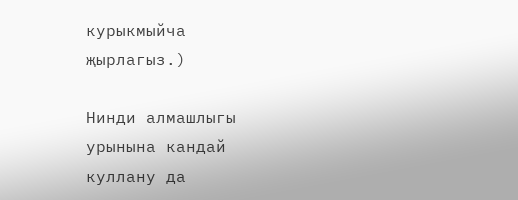курыкмыйча җырлагыз.)

Нинди алмашлыгы урынына кандай куллану да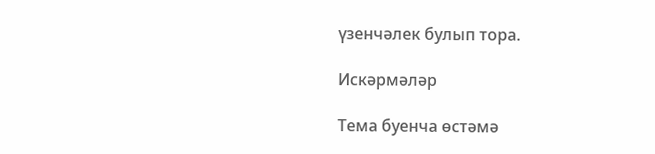үзенчәлек булып тора.

Искәрмәләр

Тема буенча өстәмә